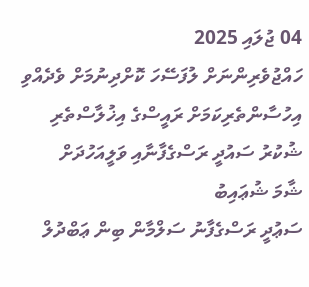04 ޖުލައި 2025
ހައްޖުވެރިންނަށް ލުފަސޭހަ ކޮށްދިނުމަށް ވެދެއްވި އިހުސާންތެރިކަމަށް ރައީސްގެ އިޚުލާސްތެރި ޝުކުރު ސައުދީ ރަސްގެފާނާއި ވަލީއަހުދަށް
ޝާމަ ޝުޢައިބު
ސަޢުދީ ރަސްގެފާނު ސަލްމާން ބިން ޢަބްދުލް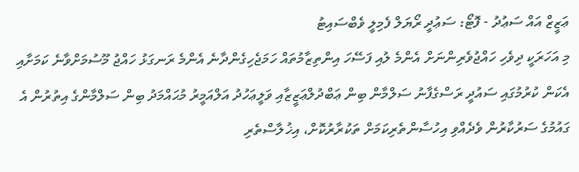ޢަޒީޒް އައް ސަޢުދު - ފޮޓޯ: ސަޢުދީ ރޯޔަލް ފެމިލީ ވެބްސައިޓު
މި އަހަރަކީ ދިވެހި ހައްޖުވެރިންނަށް އެންމެ ލުއި ފަސޭހަ އިންތިޒާމުތައް ހަމަޖެހިގެންދާނެ އެންމެ ރަނގަޅު ހައްޖު މޫސުމަށްވާނެ ކަމަށާއި އެކަން ކުރުމުގައި ސައުދީ ރަސްގެފާނު ސަލްމާން ބިން ޢަބްދުލްޢަޒީޒާއި ވަލީޢަހުދު އަލްއަމީރު މުޙައްމަދު ބިން ސަލްމާންގެ އިތުރުން އެ ގައުމުގެ ސަރުކާރުން ވެދެއްވި އިހުސާންތެރިކަމަށް ތަކުރާރުކޮށް، އިޚުލާސްތެރި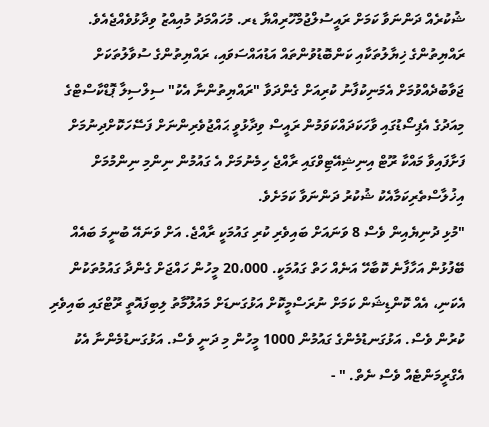ޝުކުރެއް ދަންނަވާ ކަމަށް ރައީސުލްޖުމްހޫރިއްޔާ ޑރ. މުހައްމަދު މުއިއްޒު ވިދާޅުވެއްޖެއެވެ.
ރައްޔިތުންގެ ޚިޔާލުތަކާއި ކަންބޮޑުވުންތައް އަޑުއައްސަވައި، ރައްޔިތުންގެ ސުވާލުތަކަށް ޖަވާބުދެއްވުމަށް އެމަނިކުފާނު ކުރިއަށް ގެންދަވާ "ރައްޔިތުންނާ އެކު" ސިލްސިލާ ޕޮޑްކާސްޓްގެ މިއަދުގެ އެޕިސޯޑުގައި ވާހަކަދައްކަވަމުން ރައީސް ވިދާޅުވީ ޙައްޖުވެރިންނަށް ފަސޭހަކޮށްދިނުމަށް ފަށާފައިވާ މައްކާ ރޫޓް އިނިޝިއޭޓިވްގައި ރާއްޖެ ހިމެނުމަށް އެ ގައުމުން ނިންމި ނިންމުމަށް އިޚުލާސްތެރިކަމާއެކު ޝުކުރު ދަންނަވާ ކަމަށެވެ.
"މުޅި ދުނިޔެއިން ވެސް 8 ވަނައަށް ބައިވެރި ކުރި ގައުމަކީ ރާއްޖެ. އަށް ވަނައޭ ބުނީމަ ބައެއް ބޭފުޅުން އަހާފާނެ ކޮބާހޭ އަނެއް ހަތް ގައުމަކީ. 20،000 މީހުން ހައްޖަށް ގެންދާ ގައުމުތަކުން އެކަނި، އެއް ކޮންޑިޝަން ކަމަށް ނުރަސްމީކޮށް އަޅުގަނޑަށް މައުލޫމާތު ލިބިފައޮތީ ރޫޓްގައި ބައިވެރި ކުރުން ވެސް. އަޅުގަނޑުމެންގެ ގައުމުން 1000 މީހުން މި ދަނީ ވެސް. އަޅުގަނޑުމެންނާ އެކު އެގްރީމަންޓެއް ވެސް ނެތް. " -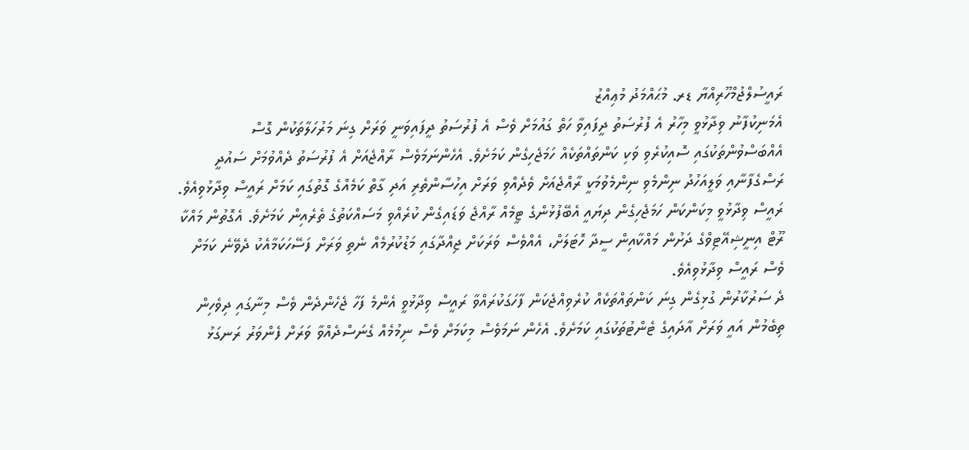ރައީސުލްޖުމްހޫރިއްޔާ ޑރ. މުޙައްމަދު މުޢިއްޒު
އެމަނިކުފާނު ވިދާޅުވީ މިހާރު އެ ފުރުސަތު ދީފައިވާ ހަތް ގައުމަށް ވެސް އެ ފުރުސަތު ދީފައިވަނީ ވަރަށް ގިނަ މަރުހަލާތަކުން ގޮސް އެއްބަސްވުންތަކުގައި ސޮއިކުރެވި ވަކި ކަންތައްތަކެއް ހަމަޖެހިގެން ކަމަށެވެ. އެހެންނަމަވެސް ރާއްޖެއަށް އެ ފުރުސަތު ދެއްވުމަށް ސައުދީ ރަސްގެފާނާއި ވަލީއަހުދު ނިންމެވި ނިންމެވުމަކީ ރާއްޖެއަށް ވެދެއްވި ވަރަށް އިހުސާންތެރި އަދި ގާތް ކަމެއްގެ ގޮތުގައި ކަމަށް ރައީސް ވިދާޅުވިއެވެ.
ރައީސް ވިދާޅުވީ މިކަންކަން ހަމަޖެހިގެން ދިޔައީ އެބޭފުޅުންގެ ޓީމެއް ރާއްޖެ ވަޑައިގެން ކުރެއްވި މަސައްކަތުގެ ތެރެއިން ކަމަށެވެ. އެގޮތުން މައްކާ ރޫޓް އިނީޝިއޭޓިވްގެ ދަށުން މައްކާއިން ސީދާ ހޮޓަލަށް، އެއްވެސް ވަރަކަށް ޖިއްދާގައި މަޑުކުރުމެއް ނެތި ވަރަށް ފަސޭހަކަމާއެކު ދެވޭނެ ކަމަށް ވެސް ރައީސް ވިދާޅުވިއެވެ.
ދެ ސަރުކާރުން ގުޅިގެން ގިނަ ކަންތައްތަކެއް ކުރެވިއްޖެކަން ފާހަގަކުރައްވާ ރައީސް ވިދާޅުވީ އެންމެ ފަހާ ޖެހެންދެން ވެސް މިނާގައި ދިވެހިން ތިބެމުން އައީ ވަރަށް އާދައިގެ ޓެންޓުތަކުގައި ކަމަށެވެ. އެހެން ނަމަވެސް މިކަމަށް ވެސް ނިމުމެއް ގެނަސްދެއްވާ ވަރަށް ފެންވަރު ރަނގަޅު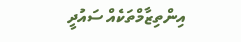އިންތިޒާމްތަކެއް ސައުދީ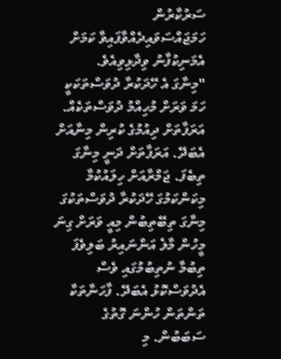ސަރުކާރުން ހަމަޖައްސަވައިދެއްވާފައިވާ ކަމަށް އެމަނިކުފާނު ވިދާޅިވިއެވެ.
"މިނާގަ އެ ހޭދަކުރާ ދުވަސްތަކަކީ ހަމަ ވަރަށް މުހިއްމު ދުވަސްތަކެއް. އަރަފާތަށް ދިއުމުގެ ކުރިން މިނާއަށް އެބަދޭ. އަރަފާތަށް ދަނީ މިނާގަ ތިބެފަ. ޖަމްރާއަށް ހިލައުކުމާ މިކަންކަމުގަ ހޭދަކުރާ ދުވަސްތަކުގަ މިނާގަ ތިބޭތިބުން މިއީ ވަރަށް ގިނަ މީހުން މާލެ އަންނައިރު ބަލިވެފަ ތިބުމާ ނުތިބުމުގައި ވެސް އެދުވަސްކޮޅު އެބަދޭ. ފާހަނާތަކާ ތަންތަން ހުންނަ ގޮތުގެ ސަބަބުން. މި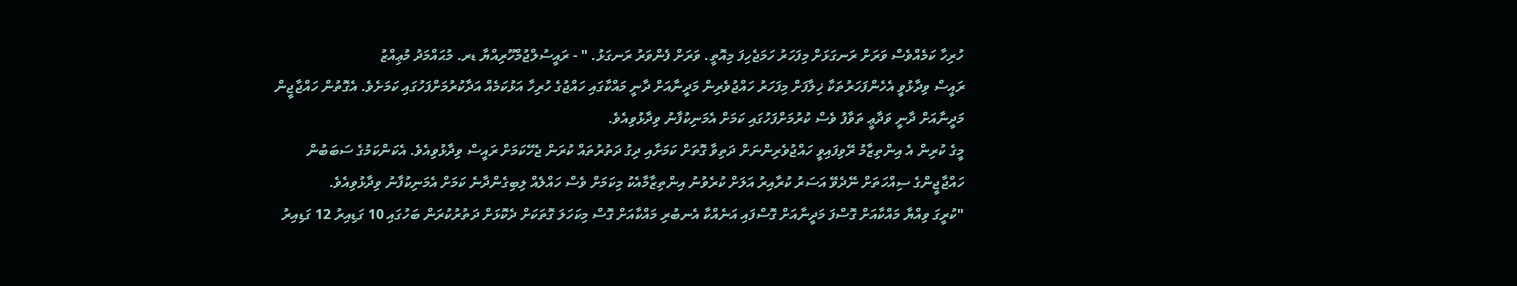ހުރިހާ ކަމެއްވެސް ވަރަށް ރަނގަޅަށް މިފަހަރު ހަމަޖެހިފަ މިއޮތީ. ވަރަށް ފެންވަރު ރަނގަޅު. " - ރައީސުލްޖުމްހޫރިއްޔާ ޑރ. މުޙައްމަދު މުޢިއްޒު
ރައީސް ވިދާޅުވީ އެހެންފަހަރުތަކާ ޚިލާފަށް މިފަހަރު ހައްޖުވެރިން މަދީނާއަށް ދާނީ މައްކާގައި ހައްޖުގެ ހުރިހާ އަޅުކަމެއް އަދާކުރުމަށްފަހުގައި ކަމަށެވެ. އެގޮތުން ހައްޖާޖީން މަދީނާއަށް ދާނީ ވަދާޢީ ތަވާފު ވެސް ކުރުމަށްފަހުގައި ކަމަށް އެމަނިކުފާނު ވިދާޅުވިއެވެ.
މީގެ ކުރިން އެ އިންތިޒާމު ރޭވިފައިވީ ހައްޖުވެރިންނަށް ދަތިވާ ގޮތަށް ކަމަށާއި ދިގު ދަތުރުތައް ކުރަން ޖެހޭކަމަށް ރައީސް ވިދާޅުވިއެވެ. އެކަންކަމުގެ ސަބަބުން ހައްޖާޖީންގެ ސިއްހަތަށް ނޭދެވޭ އަސަރު ކުރާއިރު އަލަށް ކުރެވުނު އިންތިޒާމާއެކު މިކަމަށް ވެސް ހައްލެއް ލިބިގެންދާނެ ކަމަށް އެމަނިކުފާނު ވިދާޅުވިއެވެ.
"ކުރީގަ ވިއްޔާ މައްކާއަށް ގޮސްފަ މަދީނާއަށް ގޮސްފައި އަނެއްކާ އެނބުރި މައްކާއަށް ގޮސް މިކަހަލަ ގޮތަކަށް ދެކޮޅަށް ދަތުރުކުރަން ބަހުގައި 10 ގަޑިއިރު 12 ގަޑިއިރު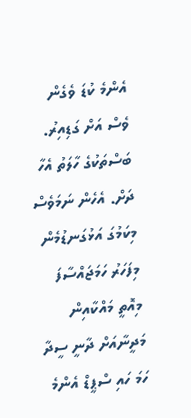އެންމެ ކުޑަ ވެގެން ވެސް އަށް ގަޑިއިރު. ބަސްތަކުގެ ހާލަތު އެހާ ދަށް. އެހެން ނަމަވެސް މިކަމުގަ އަޅުގަނޑުމެން މިފަހަރު ހަމަޖައްސާފަ މިއޮތީ މައްކާއިން މަދީނާއަށް ދާނީ ސީދާ ހަމަ ހައި ސްޕީޑް އެންމެ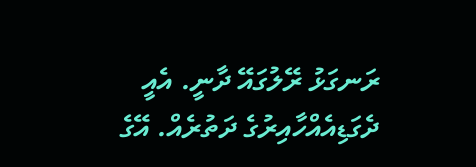ރަނގަޅު ރޭލުގައޭ ދާނީ. އެއީ ދެގަޑިއެއްހާއިރުގެ ދަތުރެއް. އޭގެ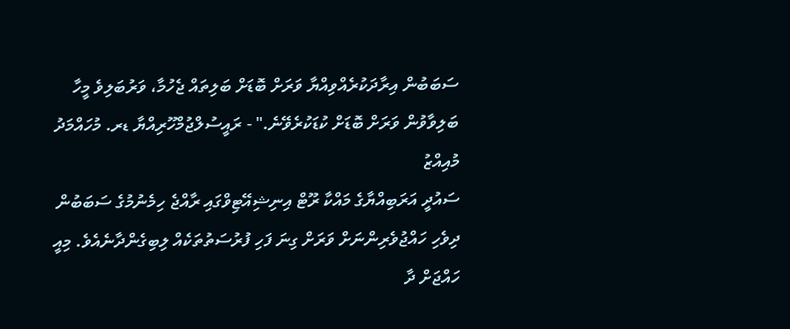ސަބަބުން އިރާދަކުރެއްވިއްޔާ ވަރަށް ބޮޑަށް ބަލިތައް ޖެހުމާ، ވަރުބަލިވެ މީހާ ބަލިވާވުން ވަރަށް ބޮޑަށް ކުޑަކުރެވޭނެ." - ރައީސުލްޖުމްހޫރިއްޔާ ޑރ. މުހައްމަދު މުއިއްޒު
ސައުދީ އަރަބިއްޔާގެ މައްކާ ރޫޓް އިނިޝިއޭޓިވްގައި ރާއްޖެ ހިމެނުމުގެ ސަބަބުން ދިވެހި ހައްޖުވެރިންނަށް ވަރަށް ގިނަ ފަހި ފުރުސަތުތަކެއް ލިބިގެންދާނެއެވެ. މިއީ ހައްޖަށް ދާ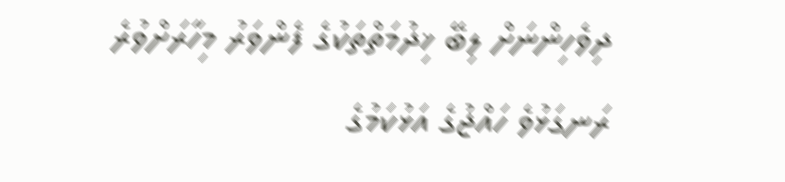ދިވެހިންނަށް ލިބޭ ޚިދުމަތްތަކުގެ ފެންވަރު މިހާރަށްވުރެ ރަނގަޅުވެ ހައްޖުގެ އަޅުކަމުގެ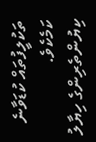ތަކުލީފުތައް ކުޑަވާނެ ކަމެކެވެ.
ކިޔުންތެރިންގެ ހިޔާލު